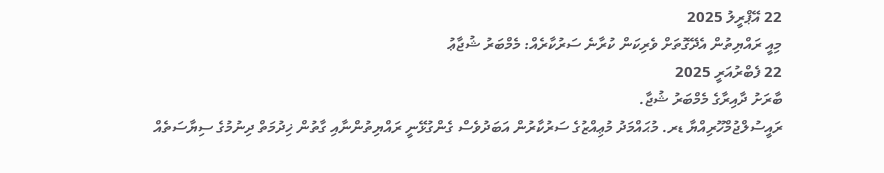22 އޭޕްރީލު 2025
މިއީ ރައްޔިތުން އެދޭގޮތަށް ވެރިކަން ކުރާނެ ސަރުކާރެއް: މެމްބަރު ޝުޖާޢު
22 ފެބްރުއަރީ 2025
ބާރަށު ދާއިރާގެ މެމްބަރު ޝުޖާ.
ރައީސުލްޖުމްހޫރިއްޔާ ޑރ. މުޙައްމަދު މުޢިއްޒުގެ ސަރުކާރުން އަބަދުވެސް ގެންގުޅޭނީ ރައްޔިތުންނާއި ގާތުން ޚިދުމަތް ދިނުމުގެ ސިޔާސަތެއް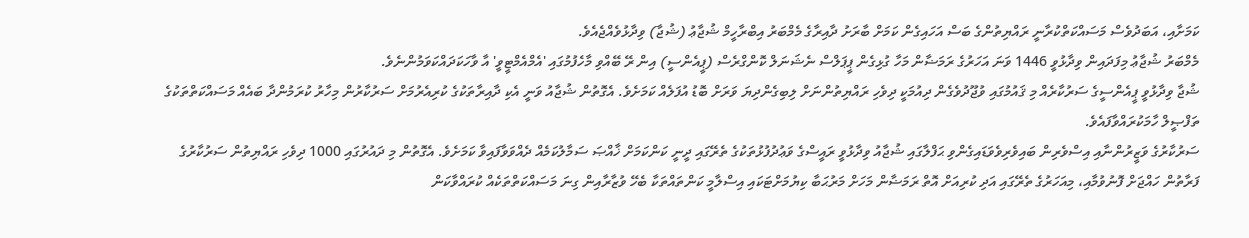ކަމަށާއި، އަބަދުވެސް މަސައްކަތްކުރާނީ ރައްޔިތުންގެ ބަސް އަހައިގެން ކަމަށް ބާރަށު ދާއިރާގެ މެމްބަރު އިބްރާހީމް ޝުޖާޢު (ޝުޖާ) ވިދާޅުވެއްޖެއެވެ.
މެމްބަރު ޝުޖާޢު މިފަދައިން ވިދާޅުވީ 1446 ވަނަ އަހަރުގެ ރަމަޟާން މަހާ ގުޅިގެން ޕީޕަލްސް ނެޝަނަލް ކޮންގްރެސް (ޕީއެންސީ) އިން ރޭ ބޭއްވި މާހެފުމުގައި 'އެމްއެމްޓީވީ' އާ ވާހަކަދައްކަވަމުންނެވެ.
ޝުޖާ ވިދާޅުވީ ޕީއެންސީގެ ސަރުކާރެއް މި ޤައުމުގައި ވުޖޫދުވެގެން ދިއުމަކީ ދިވެހި ރައްޔިތުންނަށް ލިބިގެންދިޔަ ވަރަށް ބޮޑު އުފަލެއް ކަމަށެވެ. އެގޮތުން ޝުޖާއު ވަނީ އެކި ދާއިރާތަކުގެ ކުރިއެރުމަށް ސަރުކާރުން މިހާރު ކުރަމުންދާ ބައެއް މަސައްކަތްތަކުގެ ތަފްޞީލް ހާމަކުރައްވާފައެވެ.
ސަރުކާރުގެ ވަޒީރުންނާއި އިސްވެރިން ބައިވެރިވެވަޑައިގެންވި ޙަފްލާގައި ޝުޖާއު ވިދާޅުވީ ރައީސްގެ ވަޢުދުފުޅުތަކުގެ ތެރޭގައި ދީނީ ކަންކަމަށް ޚާއްޞަ ސަމާލުކަމެއް ދެއްވަވާފައިވާ ކަމަށެވެ. އެގޮތުން މި ދައުރުގައި 1000 ދިވެހި ރައްޔިތުން ސަރުކާރުގެ ފަރާތުން ހައްޖަށް ފޮނުވުމާއި، މިއަހަރުގެ ތެރޭގައި އަދި ކުރިއަށް އޮތް ރަމަޟާން މަހަށް މަރުޙަބާ ކިޔުމަށްޓަކައި އިސްލާމީ ކަންތައްތަކާ ބެހޭ ވުޒާރާއިން ގިނަ މަސައްކަތްތަކެއް ކުރައްވާކަން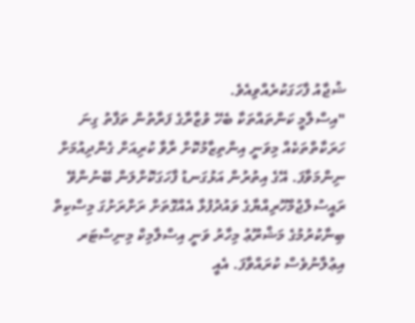ޝުޖާއު ފާހަގަކުރެއްވިއެވެ.
"އިސްލާމީ ކަންތައްތަކާ ބެހޭ ވުޒާރާގެ ފަރާތުން ތަފާތު ގިނަ ހަރަކާތްތަކެއް މިވަނީ އިންތިޒާމުކޮށް ރާވާ ކުރިއަށް ގެންދިއުމަށް ނިންމަވާފަ. އޭގެ އިތުރުން އަޅުގަނޑު ފާހަގަކޮށްލަން ބޭނުންވޭ ރައީސުލްޖުމްހޫރިއްޔާގެ ވައުދުފުޅާ އެއްގޮތަށް ރަށްރަށުގަ މިސްކިތް ބިނާކުރުމުގެ މަޝްރޫޢު މިހާރު ވަނީ އިސްލާމިކް މިނިސްޓަރ އިޢުލާނުވެސް ކުރައްވާފަ. އެއީ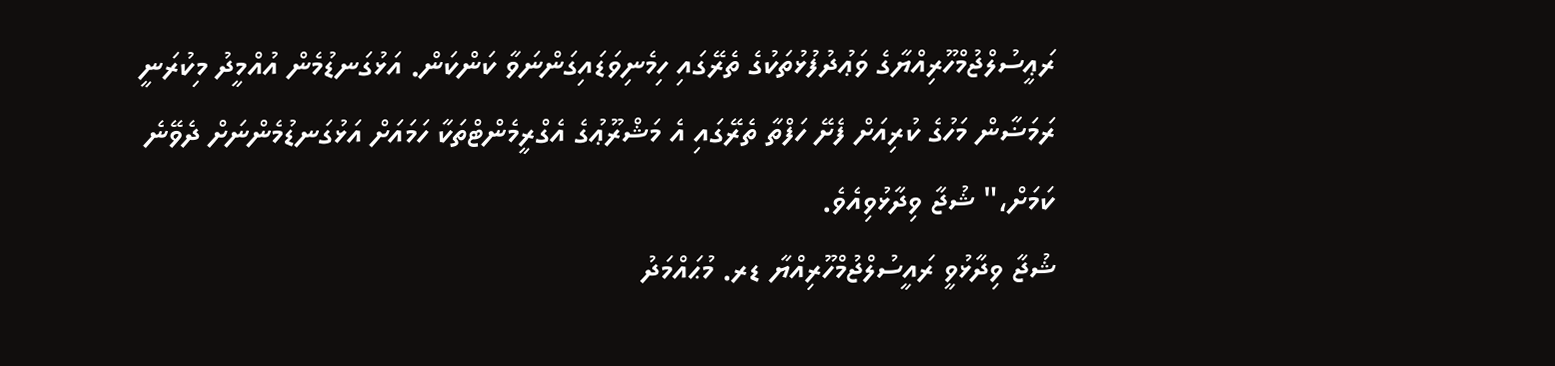ރަޢީސުލްޖުމްހޫރިއްޔާގެ ވަޢުދުފުޅުތަކުގެ ތެރޭގައި ހިމެނިވަޑައިގަންނަވާ ކަންކަން. އަޅުގަނޑުމެން އުއްމީދު މިކުރަނީ ރަމަޟާން މަހުގެ ކުރިއަށް ފެށޭ ހަފްތާ ތެރޭގައި އެ މަޝްރޫޢުގެ އެގްރީމެންޓްތަކާ ހަމައަށް އަޅުގަނޑުމެންނަށް ދެވޭނެ ކަމަށް،" ޝުޖާ ވިދާޅުވިއެވެ.
ޝުޖާ ވިދާޅުވީ ރައީސުލްޖުމްހޫރިއްޔާ ޑރ. މުޙައްމަދު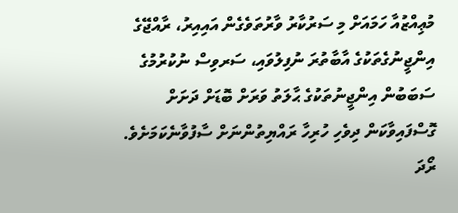މުޢިއްޒުއާ ހަމައަށް މި ސަރުކާރު ވާރުތަވެގެން އައިއިރު، ރާއްޖޭގެ އިންޖީނުގެތަކުގެ އާބާތުރަ ނުފިލުވައި، ސަރވިސް ނުކުރުމުގެ ސަބަބުން އިންޖީނުތަކުގެ ޙާލަތު ވަރަށް ބޮޑަށް ދަށަށް ގޮސްފައިވާކަން ދިވެހި ހުރިހާ ރައްޔިތުންނަށް ސާފުވާނެކަމަށެވެ.
ރޯދަ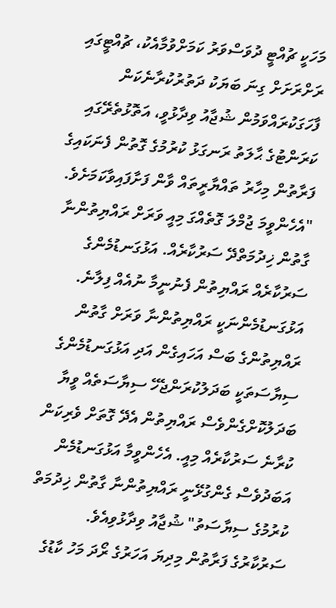މަހަކީ ޗުއްޓީ ދުވަސްވަރު ކަމަށްވުމާއެކު، ޗުއްޓީގައި ރަށްރަށަށް ގިނަ ބަޔަކު ދަތުރުކުރާނެކަން ފާހަގަކުރައްވަމުން ޝުޖާއު ވިދާޅުވީ، އަތޮޅުތެރޭގައި ކަރަންޓުގެ ޙާލަތު ރަނގަޅު ކުރުމުގެ ގޮތުން ފެނަކައިގެ ފަރާތުން މިހާރު ތައްޔާރީތައް ވާން ފަށާފައިވާކަމަށެވެ.
"އެހެންވީމަ ޖުމްލަ ގޮތެއްގަ މިއީ ވަރަށް ރައްޔިތުންނާ ގާތުން ޚިދުމަތްދޭ ސަރުކާރެއް. އަޅުގަނޑުމެންގެ ސަރުކާރެއް ރައްޔިތުން ފެނުނީމާ ނުއެއް ފިލާނެ. އަޅުގަނޑުމެންނަކީ ރައްޔިތުންނާ ވަރަށް ގާތުން ރައްޔިތުންގެ ބަސް އަހައިގެން އަދި އަޅުގަނޑުމެންގެ ސިޔާސަތަކީ ބަދަލުކުރަންޖެހޭ ސިޔާސަތެއް ވީޔާ ބަދަލުކޮށްގެންވެސް ރައްޔިތުން އެދޭ ގޮތަށް ވެރިކަން ކުރާނެ ސަރުކާރެއް މިއީ. އެހެންވީމާ އަޅުގަނޑުމެން އަބަދުވެސް ގެންގުޅޭނީ ރައްޔިތުންނާ ގާތުން ޚިދުމަތް ކުރުމުގެ ސިޔާސަތު" ޝުޖާއު ވިދާޅުވިއެވެ.
ސަރުކާރުގެ ފަރާތުން މިދިޔަ އަހަރުގެ ރޯދަ މަހު ކާޑުގެ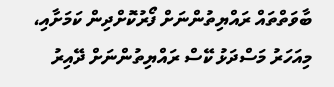ބާވަތްތައް ރައްޔިތުންނަށް ފޯރުކޮށްދިން ކަމަށާއި، މިއަހަރު މަސްދަޅު ކޭސް ރައްޔިތުންނަށް ދޭއިރު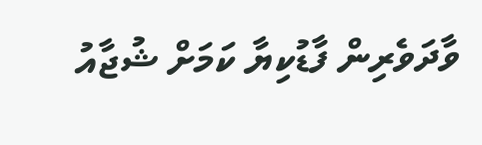ވާދަވެރިން ފާޑުކިޔާ ކަމަށް ޝުޖާއު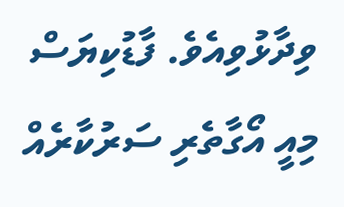ވިދާޅުވިއެވެ. ފާޑުކިޔަސް މިއީ އޯގާތެރި ސަރުކާރެއް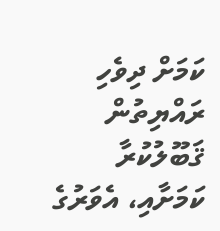ކަމަށް ދިވެހި ރައްޔިތުން ޤަބޫލުކުރާ ކަމަށާއި، އެވަރުގެ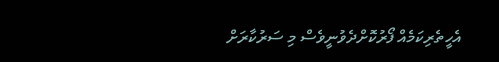އެހީތެރިކަމެއް ފޯރުކޮށްދެވުނީވެސް މި ސަރުކާރަށް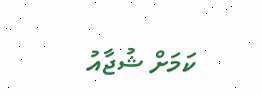ކަމަށް ޝުޖާއު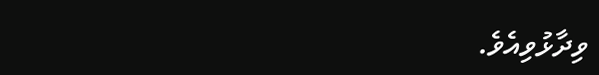ވިދާޅުވިއެވެ.